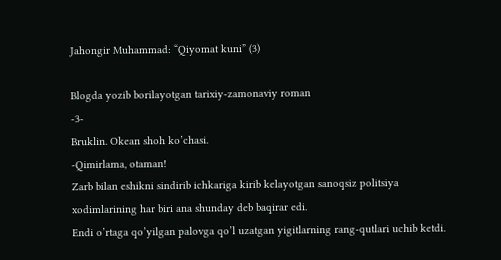Jahongir Muhammad: “Qiyomat kuni” (3)

Blogda yozib borilayotgan tarixiy-zamonaviy roman
-3-
Bruklin. Okean shoh ko’chasi.
-Qimirlama, otaman!
Zarb bilan eshikni sindirib ichkariga kirib kelayotgan sanoqsiz politsiya xodimlarining har biri ana shunday deb baqirar edi.
Endi o’rtaga qo’yilgan palovga qo’l uzatgan yigitlarning rang-qutlari uchib ketdi.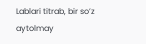Lablari titrab, bir so’z aytolmay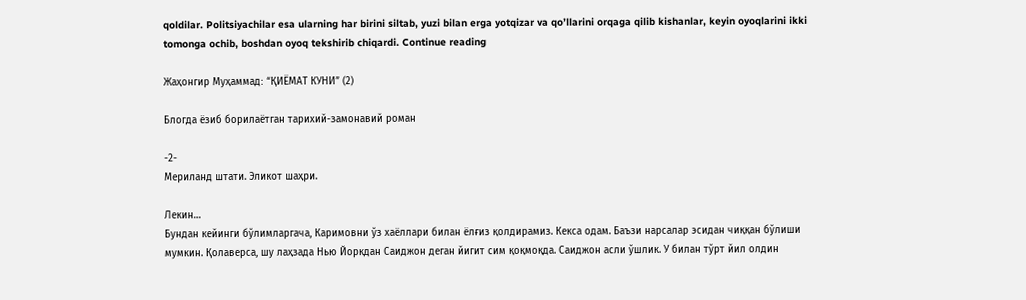qoldilar. Politsiyachilar esa ularning har birini siltab, yuzi bilan erga yotqizar va qo’llarini orqaga qilib kishanlar, keyin oyoqlarini ikki tomonga ochib, boshdan oyoq tekshirib chiqardi. Continue reading

Жаҳонгир Муҳаммад׃ “ҚИЁМАТ КУНИ” (2)

Блогда ёзиб борилаётган тарихий-замонавий роман

-2-
Мериланд штати. Эликот шаҳри.

Лекин…
Бундан кейинги бўлимларгача, Каримовни ўз хаёллари билан ёлғиз қолдирамиз. Кекса одам. Баъзи нарсалар эсидан чиққан бўлиши мумкин. Қолаверса, шу лаҳзада Нью Йоркдан Саиджон деган йигит сим қоқмоқда. Саиджон асли ўшлик. У билан тўрт йил олдин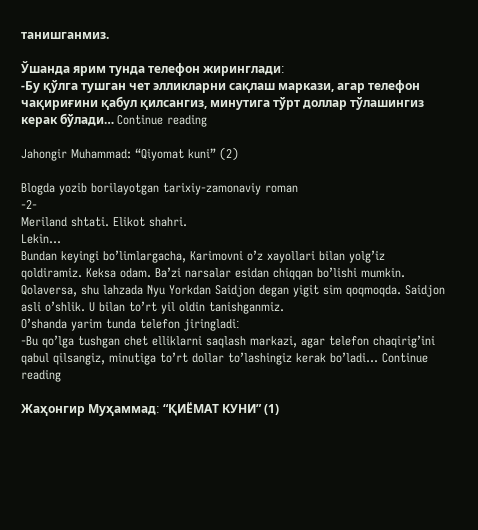танишганмиз.

Ўшанда ярим тунда телефон жиринглади׃
-Бу қўлга тушган чет элликларни сақлаш маркази, агар телефон чақириғини қабул қилсангиз, минутига тўрт доллар тўлашингиз керак бўлади… Continue reading

Jahongir Muhammad: “Qiyomat kuni” (2)

Blogda yozib borilayotgan tarixiy-zamonaviy roman
-2-
Meriland shtati. Elikot shahri.
Lekin…
Bundan keyingi bo’limlargacha, Karimovni o’z xayollari bilan yolg’iz qoldiramiz. Keksa odam. Ba’zi narsalar esidan chiqqan bo’lishi mumkin. Qolaversa, shu lahzada Nyu Yorkdan Saidjon degan yigit sim qoqmoqda. Saidjon asli o’shlik. U bilan to’rt yil oldin tanishganmiz.
O’shanda yarim tunda telefon jiringladi׃
-Bu qo’lga tushgan chet elliklarni saqlash markazi, agar telefon chaqirig’ini qabul qilsangiz, minutiga to’rt dollar to’lashingiz kerak bo’ladi… Continue reading

Жаҳонгир Муҳаммад׃ “ҚИЁМАТ КУНИ” (1)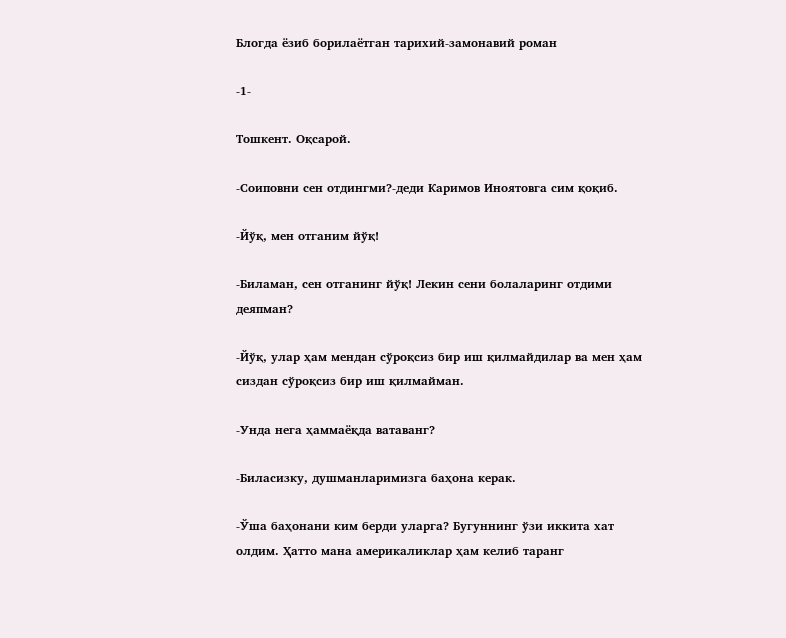Блогда ёзиб борилаётган тарихий-замонавий роман

-1-

Тошкент. Оқсарой.

-Соиповни сен отдингми?-деди Каримов Иноятовга сим қоқиб.

-Йўқ, мен отганим йўқ!

-Биламан, сен отганинг йўқ! Лекин сени болаларинг отдими деяпман?

-Йўқ, улар ҳам мендан сўроқсиз бир иш қилмайдилар ва мен ҳам сиздан сўроқсиз бир иш қилмайман.

-Унда нега ҳаммаёқда ватаванг?

-Биласизку, душманларимизга баҳона керак.

-Ўша баҳонани ким берди уларга? Бугуннинг ўзи иккита хат олдим. Ҳатто мана америкаликлар ҳам келиб таранг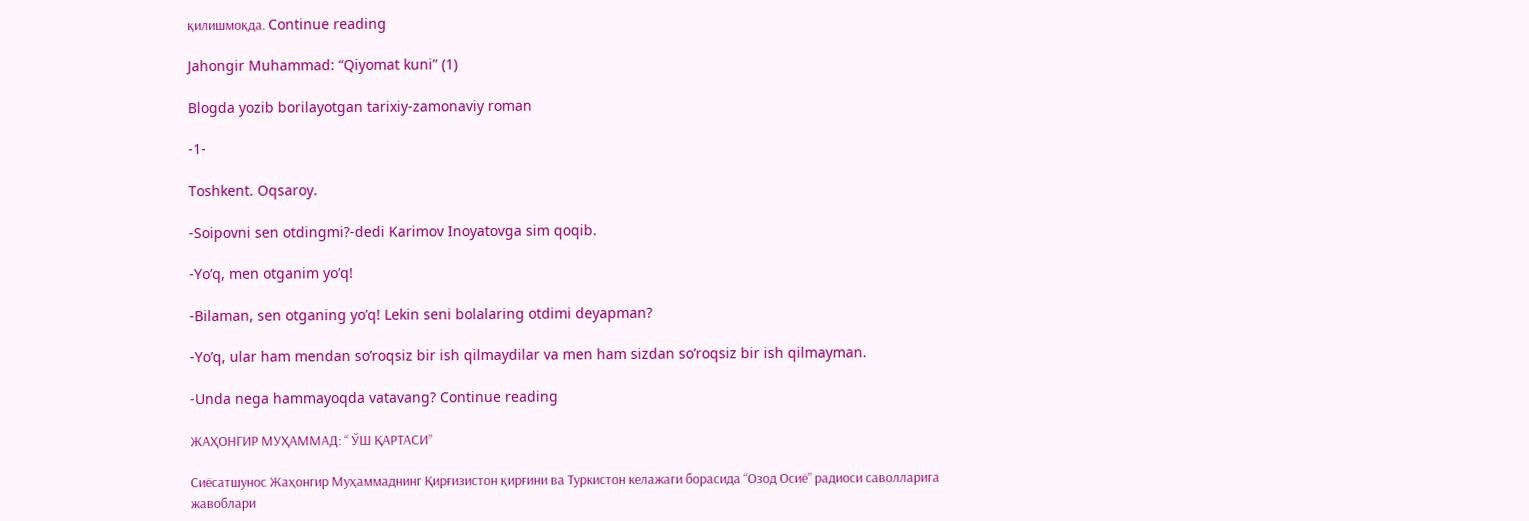қилишмоқда. Continue reading

Jahongir Muhammad: “Qiyomat kuni” (1)

Blogda yozib borilayotgan tarixiy-zamonaviy roman

-1-

Toshkent. Oqsaroy.

-Soipovni sen otdingmi?-dedi Karimov Inoyatovga sim qoqib.

-Yo’q, men otganim yo’q!

-Bilaman, sen otganing yo’q! Lekin seni bolalaring otdimi deyapman?

-Yo’q, ular ham mendan so’roqsiz bir ish qilmaydilar va men ham sizdan so’roqsiz bir ish qilmayman.

-Unda nega hammayoqda vatavang? Continue reading

ЖАҲОНГИР МУҲАММАД: “ ЎШ ҚАРТАСИ”

Сиёсатшунос Жаҳонгир Муҳаммаднинг Қирғизистон қирғини ва Туркистон келажаги борасида “Озод Осиё” радиоси саволларига жавоблари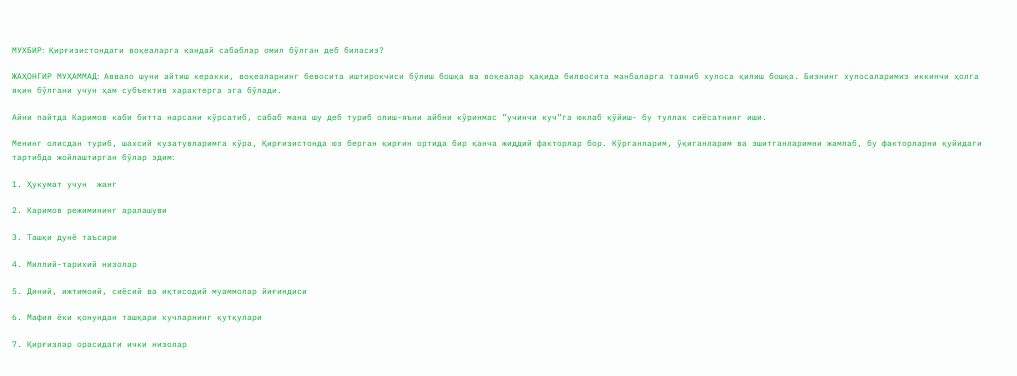МУХБИР׃ Қирғизистондаги воқеаларга қандай сабаблар омил бўлган деб биласиз?

ЖАҲОНГИР МУҲАММАД׃ Аввало шуни айтиш керакки, воқеаларнинг бевосита иштирокчиси бўлиш бошқа ва воқеалар ҳақида билвосита манбаларга таяниб хулоса қилиш бошқа. Бизнинг хулосаларимиз иккинчи ҳолга яқин бўлгани учун ҳам субъектив характерга эга бўлади.

Айни пайтда Каримов каби битта нарсани кўрсатиб, сабаб мана шу деб туриб олиш-яъни айбни кўринмас ”учинчи куч”га юклаб қўйиш- бу туллак сиёсатнинг иши.

Менинг олисдан туриб, шахсий кузатувларимга кўра, Қирғизистонда юз берган қирғин ортида бир қанча жиддий факторлар бор. Кўрганларим, ўқиганларим ва эшитганларимни жамлаб, бу факторларни қуйидаги тартибда жойлаштирган бўлар эдим׃

1. Ҳукумат учун  жанг

2. Каримов режимининг аралашуви

3. Ташқи дунё таъсири

4. Миллий-тарихий низолар

5. Диний, ижтимоий, сиёсий ва иқтисодий муаммолар йиғиндиси

6. Мафия ёки қонундан ташқари кучларнинг қутқулари

7. Қирғизлар орасидаги ички низолар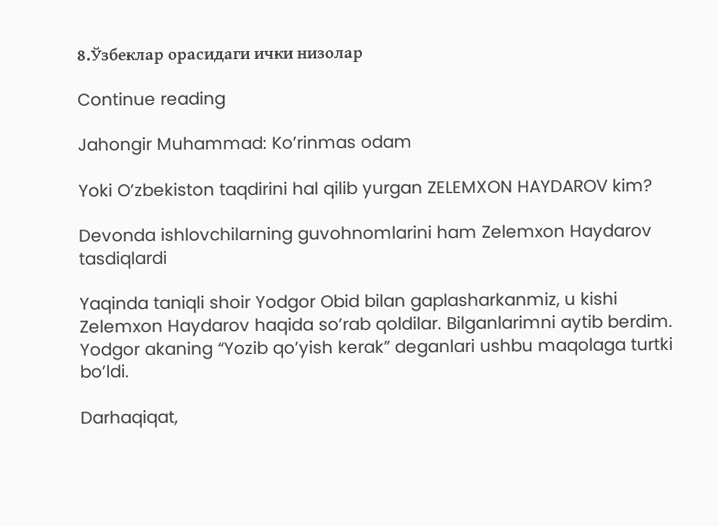8.Ўзбеклар орасидаги ички низолар

Continue reading

Jahongir Muhammad: Ko’rinmas odam

Yoki O’zbekiston taqdirini hal qilib yurgan ZELEMXON HAYDAROV kim?

Devonda ishlovchilarning guvohnomlarini ham Zelemxon Haydarov tasdiqlardi

Yaqinda taniqli shoir Yodgor Obid bilan gaplasharkanmiz, u kishi Zelemxon Haydarov haqida so’rab qoldilar. Bilganlarimni aytib berdim. Yodgor akaning “Yozib qo’yish kerak” deganlari ushbu maqolaga turtki bo’ldi.

Darhaqiqat,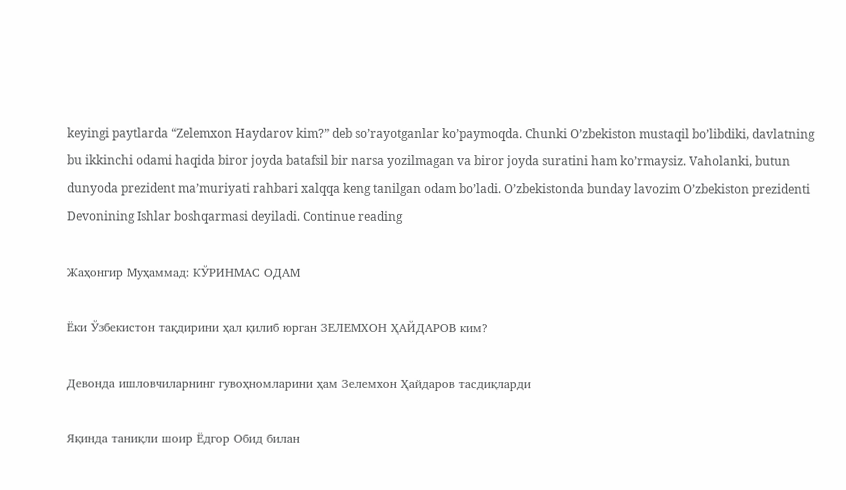keyingi paytlarda “Zelemxon Haydarov kim?” deb so’rayotganlar ko’paymoqda. Chunki O’zbekiston mustaqil bo’libdiki, davlatning bu ikkinchi odami haqida biror joyda batafsil bir narsa yozilmagan va biror joyda suratini ham ko’rmaysiz. Vaholanki, butun dunyoda prezident ma’muriyati rahbari xalqqa keng tanilgan odam bo’ladi. O’zbekistonda bunday lavozim O’zbekiston prezidenti Devonining Ishlar boshqarmasi deyiladi. Continue reading

Жаҳонгир Муҳаммад: КЎРИНМАС ОДАМ

Ёки Ўзбекистон тақдирини ҳал қилиб юрган ЗЕЛЕМХОН ҲАЙДАРОВ ким?

Девонда ишловчиларнинг гувоҳномларини ҳам Зелемхон Ҳайдаров тасдиқларди

Яқинда таниқли шоир Ёдгор Обид билан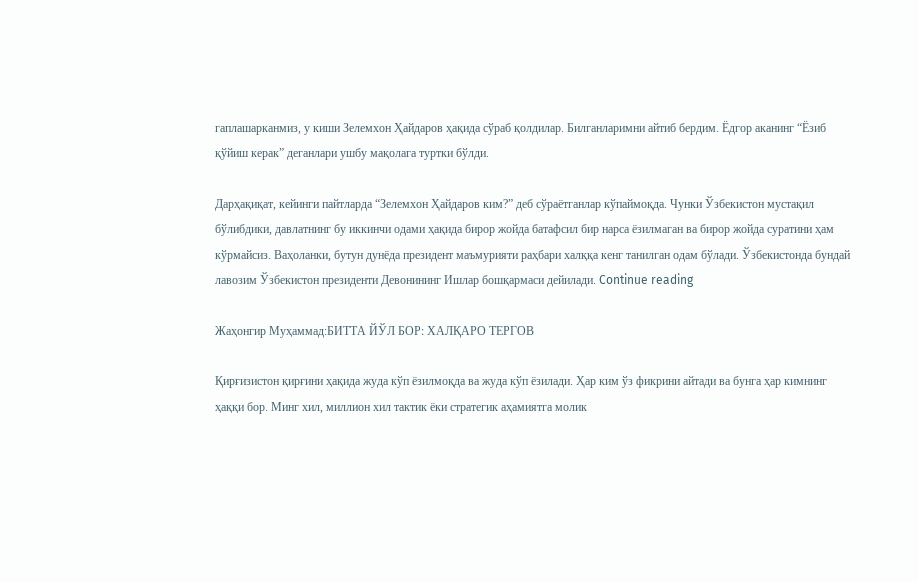гаплашарканмиз, у киши Зелемхон Ҳайдаров ҳақида сўраб қолдилар. Билганларимни айтиб бердим. Ёдгор аканинг “Ёзиб қўйиш керак” деганлари ушбу мақолага туртки бўлди.

Дарҳақиқат, кейинги пайтларда “Зелемхон Ҳайдаров ким?” деб сўраётганлар кўпаймоқда. Чунки Ўзбекистон мустақил бўлибдики, давлатнинг бу иккинчи одами ҳақида бирор жойда батафсил бир нарса ёзилмаган ва бирор жойда суратини ҳам кўрмайсиз. Ваҳоланки, бутун дунёда президент маъмурияти раҳбари халққа кенг танилган одам бўлади. Ўзбекистонда бундай лавозим Ўзбекистон президенти Девонининг Ишлар бошқармаси дейилади. Continue reading

Жаҳонгир Муҳаммад:БИТТА ЙЎЛ БОР׃ ХАЛҚАРО ТЕРГОВ

Қирғизистон қирғини ҳақида жуда кўп ёзилмоқда ва жуда кўп ёзилади. Ҳар ким ўз фикрини айтади ва бунга ҳар кимнинг ҳаққи бор. Минг хил, миллион хил тактик ёки стратегик аҳамиятга молик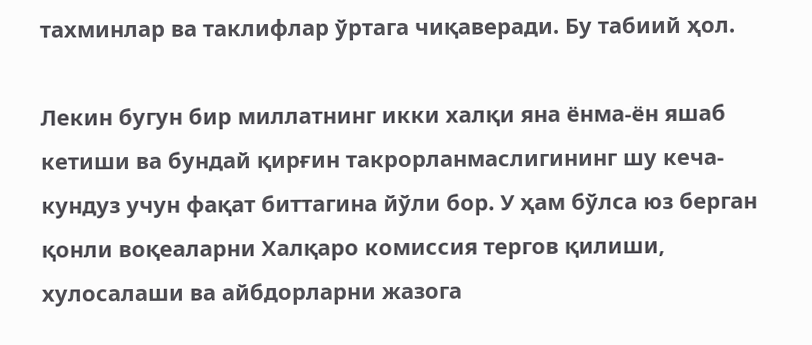тахминлар ва таклифлар ўртага чиқаверади. Бу табиий ҳол.

Лекин бугун бир миллатнинг икки халқи яна ёнма-ён яшаб кетиши ва бундай қирғин такрорланмаслигининг шу кеча-кундуз учун фақат биттагина йўли бор. У ҳам бўлса юз берган қонли воқеаларни Халқаро комиссия тергов қилиши, хулосалаши ва айбдорларни жазога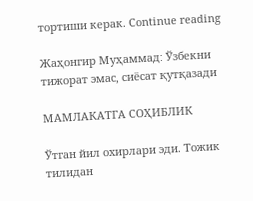тортиши керак. Continue reading

Жаҳонгир Муҳаммад׃ Ўзбекни тижорат эмас, сиёсат қутқазади

МАМЛАКАТГА СОҲИБЛИК

Ўтган йил охирлари эди. Тожик тилидан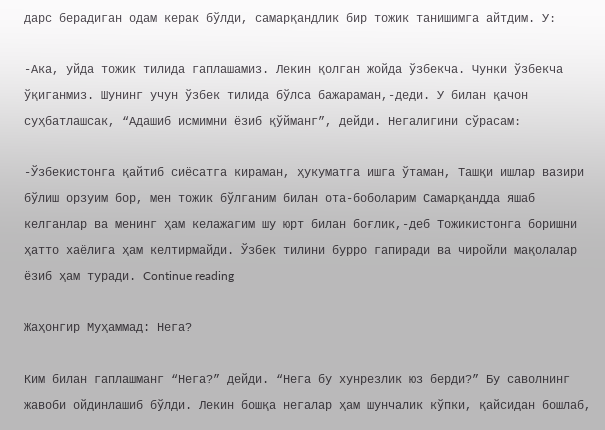дарс берадиган одам керак бўлди, самарқандлик бир тожик танишимга айтдим. У׃

-Ака, уйда тожик тилида гаплашамиз. Лекин қолган жойда ўзбекча. Чунки ўзбекча ўқиганмиз. Шунинг учун ўзбек тилида бўлса бажараман,-деди. У билан қачон суҳбатлашсак, “Адашиб исмимни ёзиб қўйманг”, дейди. Негалигини сўрасам׃

-Ўзбекистонга қайтиб сиёсатга кираман, ҳукуматга ишга ўтаман, Ташқи ишлар вазири бўлиш орзуим бор, мен тожик бўлганим билан ота-боболарим Самарқандда яшаб келганлар ва менинг ҳам келажагим шу юрт билан боғлик,-деб Тожикистонга боришни ҳатто хаёлига ҳам келтирмайди. Ўзбек тилини бурро гапиради ва чиройли мақолалар ёзиб ҳам туради. Continue reading

Жаҳонгир Муҳаммад: Нега?

Ким билан гаплашманг “Нега?” дейди. “Нега бу хунрезлик юз берди?” Бу саволнинг жавоби ойдинлашиб бўлди. Лекин бошқа негалар ҳам шунчалик кўпки, қайсидан бошлаб,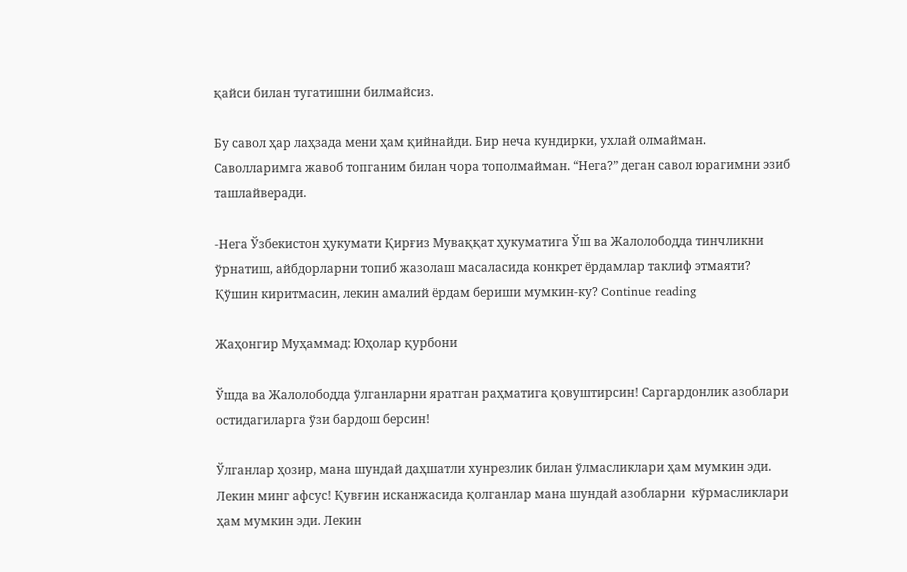қайси билан тугатишни билмайсиз.

Бу савол ҳар лаҳзада мени ҳам қийнайди. Бир неча кундирки, ухлай олмайман. Саволларимга жавоб топганим билан чора тополмайман. “Нега?” деган савол юрагимни эзиб ташлайверади.

-Нега Ўзбекистон ҳукумати Қирғиз Муваққат ҳукуматига Ўш ва Жалолободда тинчликни ўрнатиш, айбдорларни топиб жазолаш масаласида конкрет ёрдамлар таклиф этмаяти? Қўшин киритмасин, лекин амалий ёрдам бериши мумкин-ку? Continue reading

Жаҳонгир Муҳаммад: Юҳолар қурбони

Ўшда ва Жалолободда ўлганларни яратган раҳматига қовуштирсин! Саргардонлик азоблари остидагиларга ўзи бардош берсин!

Ўлганлар ҳозир, мана шундай даҳшатли хунрезлик билан ўлмасликлари ҳам мумкин эди. Лекин минг афсус! Қувғин исканжасида қолганлар мана шундай азобларни  кўрмасликлари ҳам мумкин эди. Лекин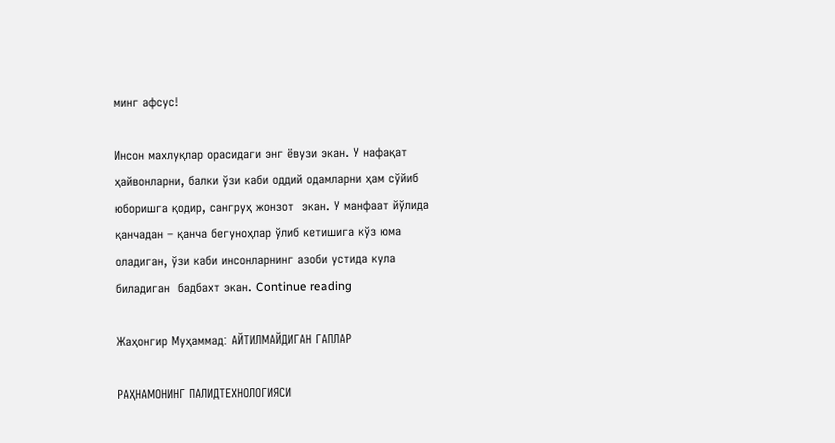минг афсус!

Инсон махлуқлар орасидаги энг ёвузи экан. У нафақат ҳайвонларни, балки ўзи каби оддий одамларни ҳам сўйиб юборишга қодир, сангруҳ жонзот  экан. У манфаат йўлида қанчадан – қанча бегуноҳлар ўлиб кетишига кўз юма оладиган, ўзи каби инсонларнинг азоби устида кула биладиган  бадбахт экан. Continue reading

Жаҳонгир Муҳаммад׃ АЙТИЛМАЙДИГАН ГАПЛАР

РАҲНАМОНИНГ ПАЛИДТЕХНОЛОГИЯСИ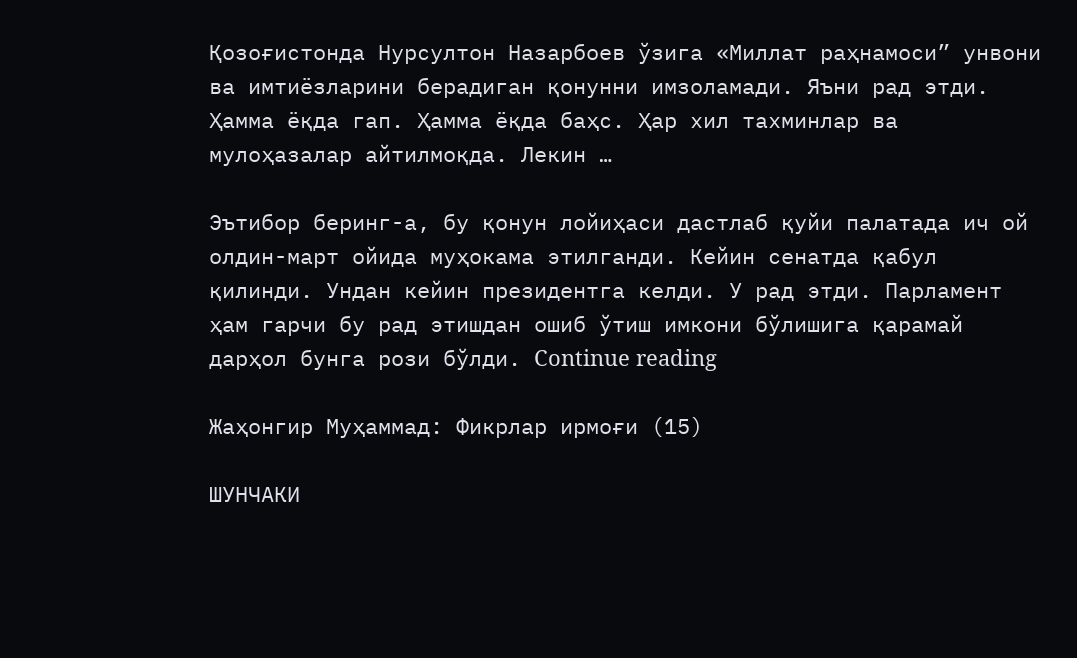Қозоғистонда Нурсултон Назарбоев ўзига «Миллат раҳнамоси” унвони ва имтиёзларини берадиган қонунни имзоламади. Яъни рад этди. Ҳамма ёқда гап. Ҳамма ёқда баҳс. Ҳар хил тахминлар ва мулоҳазалар айтилмоқда. Лекин …

Эътибор беринг-а, бу қонун лойиҳаси дастлаб қуйи палатада ич ой олдин-март ойида муҳокама этилганди. Кейин сенатда қабул қилинди. Ундан кейин президентга келди. У рад этди. Парламент ҳам гарчи бу рад этишдан ошиб ўтиш имкони бўлишига қарамай дарҳол бунга рози бўлди. Continue reading

Жаҳонгир Муҳаммад: Фикрлар ирмоғи (15)

ШУНЧАКИ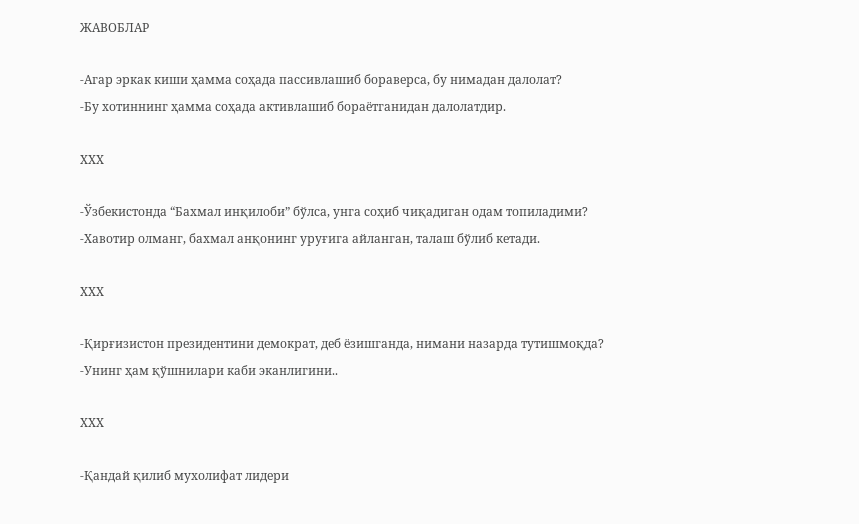ЖАВОБЛАР

-Агар эркак киши ҳамма соҳада пассивлашиб бораверса, бу нимадан далолат?
-Бу хотиннинг ҳамма соҳада активлашиб бораётганидан далолатдир.

ХХХ

-Ўзбекистонда “Бахмал инқилоби” бўлса, унга соҳиб чиқадиган одам топиладими?
-Хавотир олманг, бахмал анқонинг уруғига айланган, талаш бўлиб кетади.

ХХХ

-Қирғизистон президентини демократ, деб ёзишганда, нимани назарда тутишмоқда?
-Унинг ҳам қўшнилари каби эканлигини..

ХХХ

-Қандай қилиб мухолифат лидери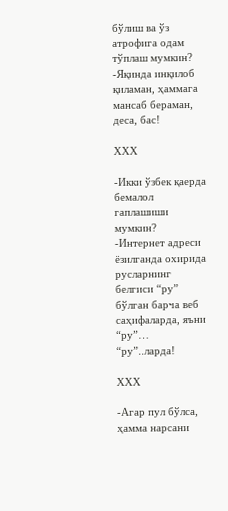бўлиш ва ўз атрофига одам тўплаш мумкин?
-Яқинда инқилоб қиламан, ҳаммага мансаб бераман, деса, бас!

ХХХ

-Икки ўзбек қаерда бемалол гаплашиши мумкин?
-Интернет адреси ёзилганда охирида русларнинг белгиси “ру” бўлган барча веб саҳифаларда, яъни “ру”… “ру”..ларда!

ХХХ

-Агар пул бўлса, ҳамма нарсани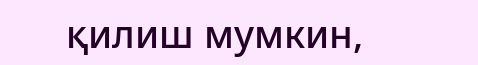қилиш мумкин,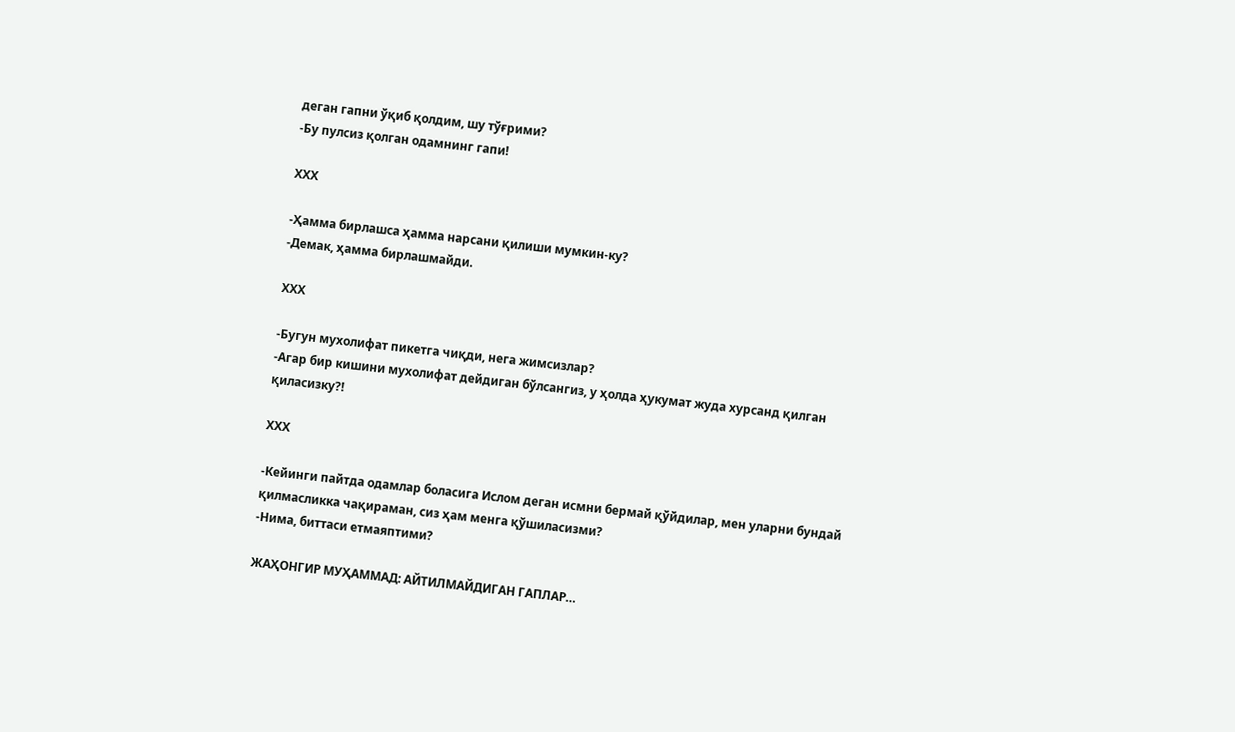деган гапни ўқиб қолдим, шу тўғрими?
-Бу пулсиз қолган одамнинг гапи!

ХХХ

-Ҳамма бирлашса ҳамма нарсани қилиши мумкин-ку?
-Демак, ҳамма бирлашмайди.

ХХХ

-Бугун мухолифат пикетга чиқди, нега жимсизлар?
-Агар бир кишини мухолифат дейдиган бўлсангиз, у ҳолда ҳукумат жуда хурсанд қилган қиласизку?!

ХХХ

-Кейинги пайтда одамлар боласига Ислом деган исмни бермай қўйдилар, мен уларни бундай қилмасликка чақираман, сиз ҳам менга қўшиласизми?
-Нима, биттаси етмаяптими?

ЖАҲОНГИР МУҲАММАД: АЙТИЛМАЙДИГАН ГАПЛАР…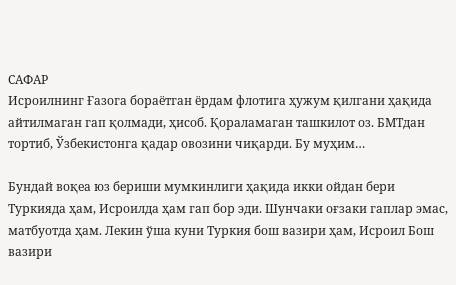САФАР
Исроилнинг Ғазога бораётган ёрдам флотига ҳужум қилгани ҳақида айтилмаган гап қолмади, ҳисоб. Қораламаган ташкилот оз. БМТдан тортиб, Ўзбекистонга қадар овозини чиқарди. Бу муҳим…

Бундай воқеа юз бериши мумкинлиги ҳақида икки ойдан бери Туркияда ҳам, Исроилда ҳам гап бор эди. Шунчаки оғзаки гаплар эмас, матбуотда ҳам. Лекин ўша куни Туркия бош вазири ҳам, Исроил Бош вазири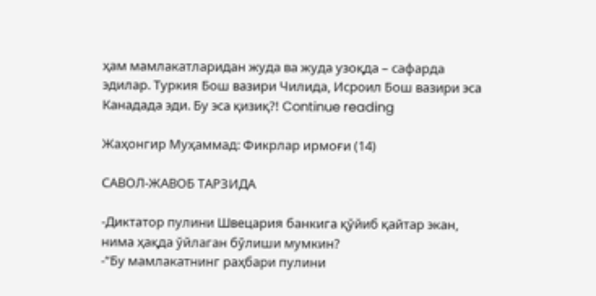ҳам мамлакатларидан жуда ва жуда узоқда – сафарда эдилар. Туркия Бош вазири Чилида, Исроил Бош вазири эса Канадада эди. Бу эса қизиқ?! Continue reading

Жаҳонгир Муҳаммад: Фикрлар ирмоғи (14)

САВОЛ-ЖАВОБ ТАРЗИДА

-Диктатор пулини Швецария банкига қўйиб қайтар экан, нима ҳақда ўйлаган бўлиши мумкин?
-“Бу мамлакатнинг раҳбари пулини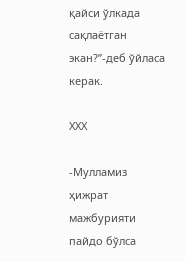қайси ўлкада сақлаётган экан?”-деб ўйласа керак.

ХХХ

-Мулламиз ҳижрат мажбурияти пайдо бўлса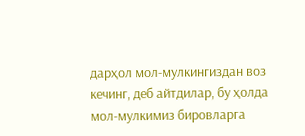дарҳол мол-мулкингиздан воз кечинг, деб айтдилар, бу ҳолда мол-мулкимиз бировларга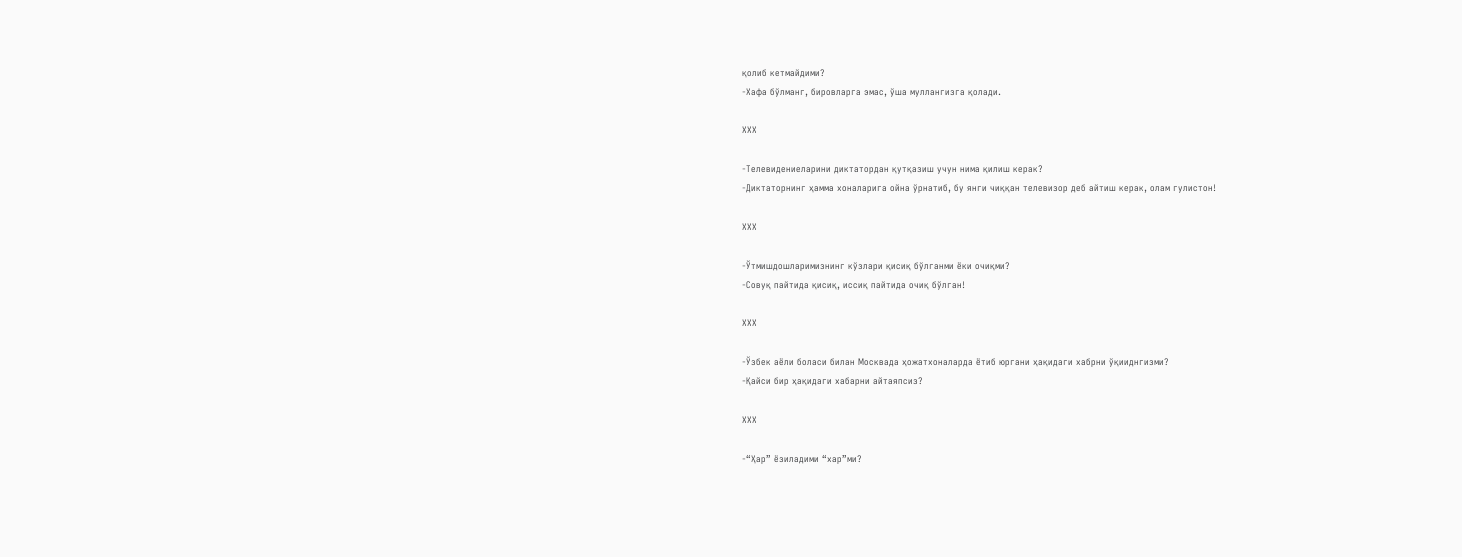қолиб кетмайдими?
-Хафа бўлманг, бировларга эмас, ўша муллангизга қолади.

ХХХ

-Телевидениеларини диктатордан қутқазиш учун нима қилиш керак?
-Диктаторнинг ҳамма хоналарига ойна ўрнатиб, бу янги чиққан телевизор деб айтиш керак, олам гулистон!

ХХХ

-Ўтмишдошларимизнинг кўзлари қисиқ бўлганми ёки очиқми?
-Совуқ пайтида қисиқ, иссиқ пайтида очиқ бўлган!

ХХХ

-Ўзбек аёли боласи билан Москвада ҳожатхоналарда ётиб юргани ҳақидаги хабрни ўқииднгизми?
-Қайси бир ҳақидаги хабарни айтаяпсиз?

ХХХ

-“Ҳар” ёзиладими “хар”ми?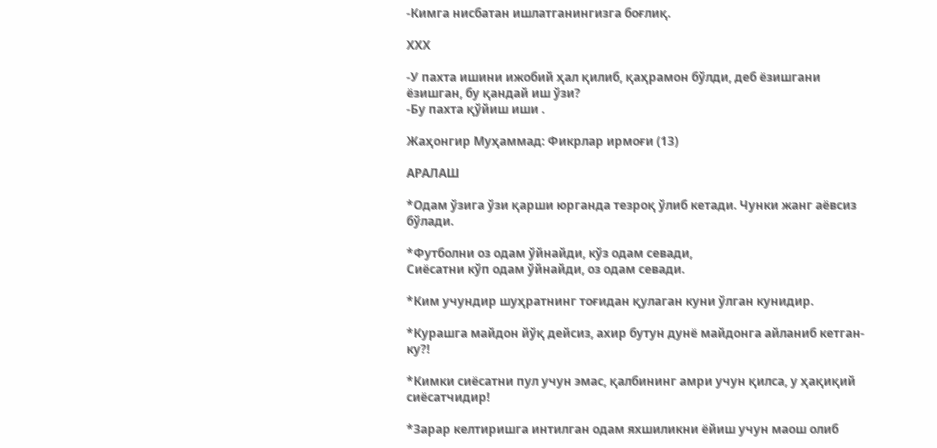-Кимга нисбатан ишлатганингизга боғлиқ.

ХХХ

-У пахта ишини ижобий ҳал қилиб, қаҳрамон бўлди, деб ёзишгани ёзишган, бу қандай иш ўзи?
-Бу пахта қўйиш иши .

Жаҳонгир Муҳаммад: Фикрлар ирмоғи (13)

АРАЛАШ

*Одам ўзига ўзи қарши юрганда тезроқ ўлиб кетади. Чунки жанг аёвсиз бўлади.

*Футболни оз одам ўйнайди, кўз одам севади,
Сиёсатни кўп одам ўйнайди, оз одам севади.

*Ким учундир шуҳратнинг тоғидан қулаган куни ўлган кунидир.

*Курашга майдон йўқ дейсиз, ахир бутун дунё майдонга айланиб кетган-ку?!

*Кимки сиёсатни пул учун эмас, қалбининг амри учун қилса, у ҳақиқий сиёсатчидир!

*Зарар келтиришга интилган одам яхшиликни ёйиш учун маош олиб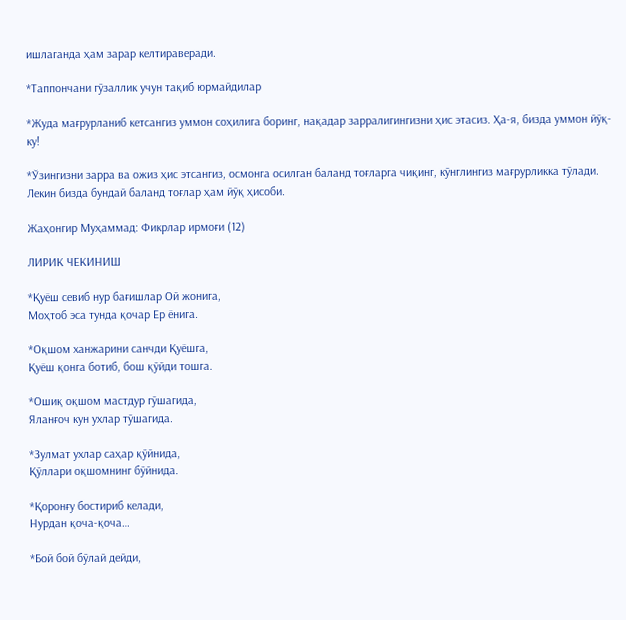ишлаганда ҳам зарар келтираверади.

*Таппончани гўзаллик учун тақиб юрмайдилар

*Жуда мағрурланиб кетсангиз уммон соҳилига боринг, нақадар зарралигингизни ҳис этасиз. Ҳа-я, бизда уммон йўқ-ку!

*Ўзингизни зарра ва ожиз ҳис этсангиз, осмонга осилган баланд тоғларга чиқинг, кўнглингиз мағрурликка тўлади. Лекин бизда бундай баланд тоғлар ҳам йўқ ҳисоби.

Жаҳонгир Муҳаммад: Фикрлар ирмоғи (12)

ЛИРИК ЧЕКИНИШ

*Қуёш севиб нур бағишлар Ой жонига,
Моҳтоб эса тунда қочар Ер ёнига.

*Оқшом ханжарини санчди Қуёшга,
Қуёш қонга ботиб, бош қўйди тошга.

*Ошиқ оқшом мастдур гўшагида,
Яланғоч кун ухлар тўшагида.

*Зулмат ухлар саҳар қўйнида,
Қўллари оқшомнинг бўйнида.

*Қоронғу бостириб келади,
Нурдан қоча-қоча…

*Бой бой бўлай дейди,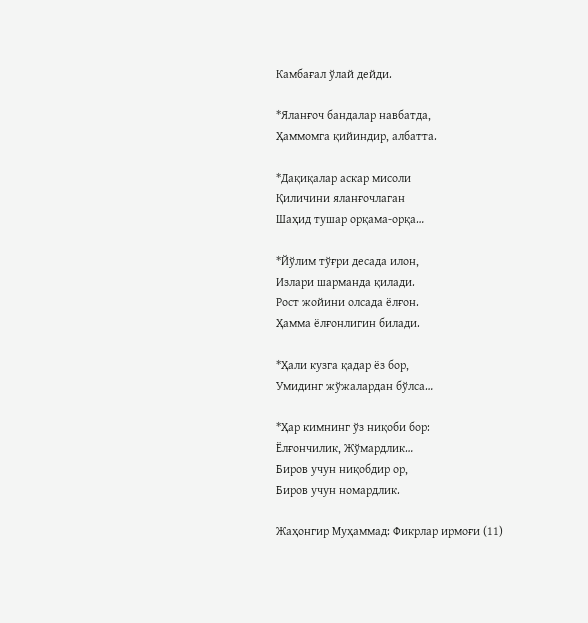Камбағал ўлай дейди.

*Яланғоч бандалар навбатда,
Ҳаммомга қийиндир, албатта.

*Дақиқалар аскар мисоли
Қиличини яланғочлаган
Шаҳид тушар орқама-орқа…

*Йўлим тўғри десада илон,
Излари шарманда қилади.
Рост жойини олсада ёлғон.
Ҳамма ёлғонлигин билади.

*Ҳали кузга қадар ёз бор,
Умидинг жўжалардан бўлса…

*Ҳар кимнинг ўз ниқоби бор:
Ёлғончилик, Жўмардлик…
Биров учун ниқобдир ор,
Биров учун номардлик.

Жаҳонгир Муҳаммад: Фикрлар ирмоғи (11)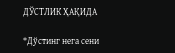ДЎСТЛИК ҲАҚИДА

*Дўстинг нега сени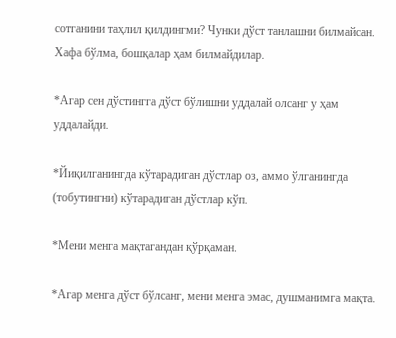сотганини таҳлил қилдингми? Чунки дўст танлашни билмайсан. Хафа бўлма, бошқалар ҳам билмайдилар.

*Агар сен дўстингга дўст бўлишни уддалай олсанг у ҳам уддалайди.

*Йиқилганингда кўтарадиган дўстлар оз, аммо ўлганингда (тобутингни) кўтарадиган дўстлар кўп.

*Мени менга мақтагандан қўрқаман.

*Агар менга дўст бўлсанг, мени менга эмас, душманимга мақта.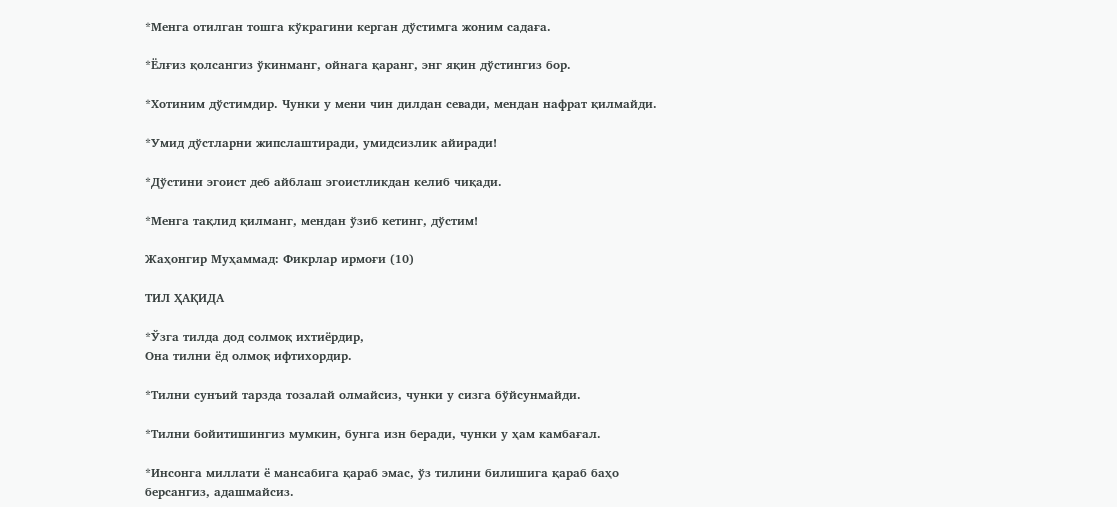*Менга отилган тошга кўкрагини керган дўстимга жоним садаға.

*Ёлғиз қолсангиз ўкинманг, ойнага қаранг, энг яқин дўстингиз бор.

*Хотиним дўстимдир. Чунки у мени чин дилдан севади, мендан нафрат қилмайди.

*Умид дўстларни жипслаштиради, умидсизлик айиради!

*Дўстини эгоист деб айблаш эгоистликдан келиб чиқади.

*Менга тақлид қилманг, мендан ўзиб кетинг, дўстим!

Жаҳонгир Муҳаммад: Фикрлар ирмоғи (10)

ТИЛ ҲАҚИДА

*Ўзга тилда дод солмоқ ихтиёрдир,
Она тилни ёд олмоқ ифтихордир.

*Тилни сунъий тарзда тозалай олмайсиз, чунки у сизга бўйсунмайди.

*Тилни бойитишингиз мумкин, бунга изн беради, чунки у ҳам камбағал.

*Инсонга миллати ё мансабига қараб эмас, ўз тилини билишига қараб баҳо берсангиз, адашмайсиз.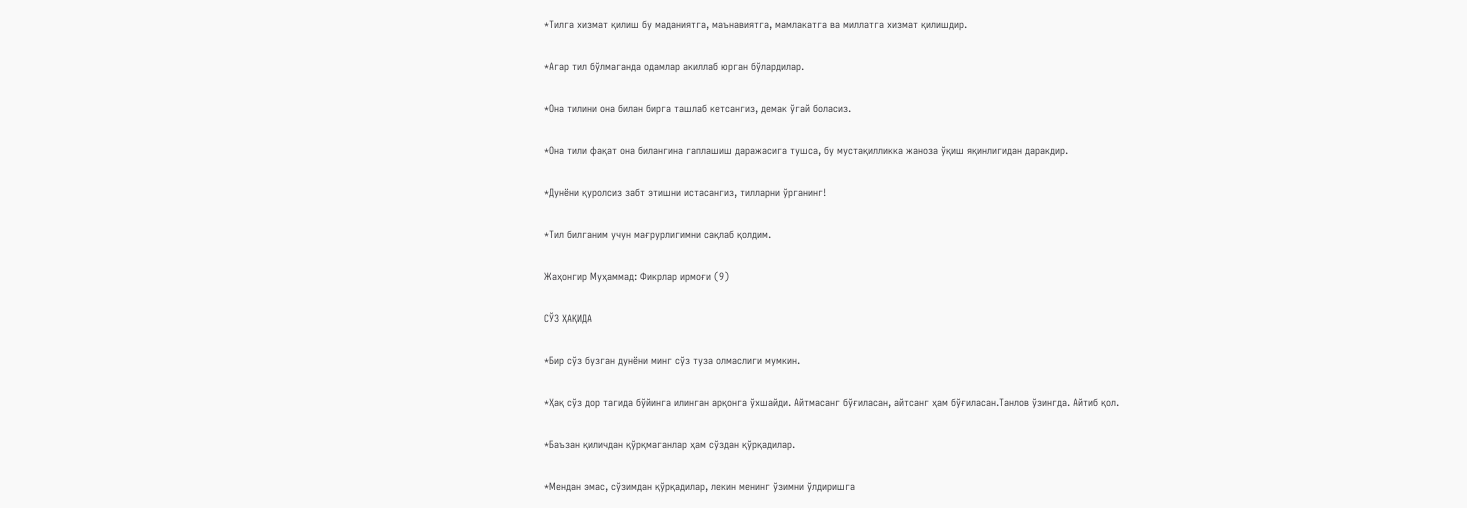*Тилга хизмат қилиш бу маданиятга, маънавиятга, мамлакатга ва миллатга хизмат қилишдир.

*Агар тил бўлмаганда одамлар акиллаб юрган бўлардилар.

*Она тилини она билан бирга ташлаб кетсангиз, демак ўгай боласиз.

*Она тили фақат она билангина гаплашиш даражасига тушса, бу мустақилликка жаноза ўқиш яқинлигидан даракдир.

*Дунёни қуролсиз забт этишни истасангиз, тилларни ўрганинг!

*Тил билганим учун мағрурлигимни сақлаб қолдим.

Жаҳонгир Муҳаммад: Фикрлар ирмоғи (9)

СЎЗ ҲАҚИДА

*Бир сўз бузган дунёни минг сўз туза олмаслиги мумкин.

*Ҳақ сўз дор тагида бўйинга илинган арқонга ўхшайди. Айтмасанг бўғиласан, айтсанг ҳам бўғиласан.Танлов ўзингда. Айтиб қол.

*Баъзан қиличдан қўрқмаганлар ҳам сўздан қўрқадилар.

*Мендан эмас, сўзимдан қўрқадилар, лекин менинг ўзимни ўлдиришга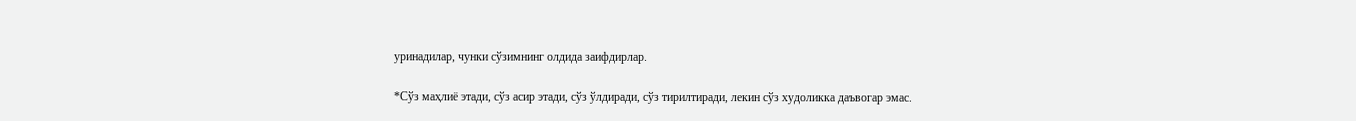уринадилар, чунки сўзимнинг олдида заифдирлар.

*Сўз маҳлиё этади, сўз асир этади, сўз ўлдиради, сўз тирилтиради, лекин сўз худоликка даъвогар эмас.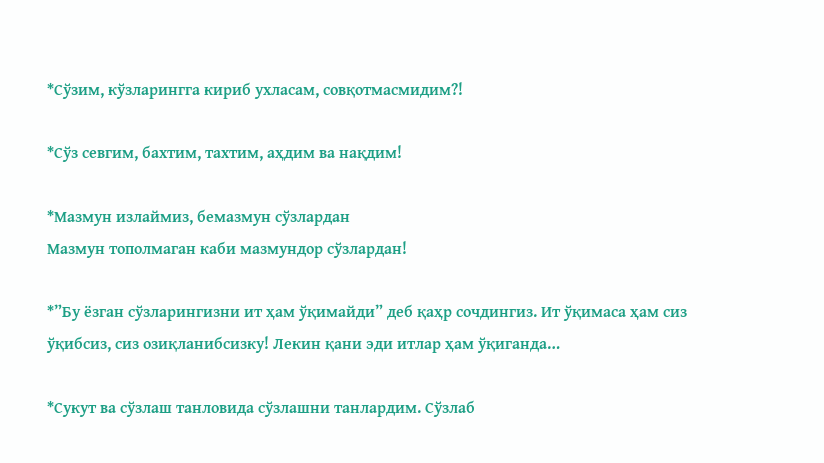*Сўзим, кўзларингга кириб ухласам, совқотмасмидим?!

*Сўз севгим, бахтим, тахтим, аҳдим ва нақдим!

*Мазмун излаймиз, бемазмун сўзлардан
Мазмун тополмаган каби мазмундор сўзлардан!

*”Бу ёзган сўзларингизни ит ҳам ўқимайди” деб қаҳр сочдингиз. Ит ўқимаса ҳам сиз ўқибсиз, сиз озиқланибсизку! Лекин қани эди итлар ҳам ўқиганда…

*Сукут ва сўзлаш танловида сўзлашни танлардим. Сўзлаб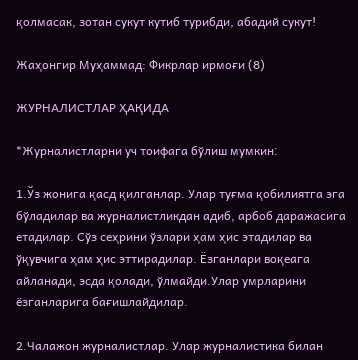қолмасак, зотан сукут кутиб турибди, абадий сукут!

Жаҳонгир Муҳаммад: Фикрлар ирмоғи (8)

ЖУРНАЛИСТЛАР ҲАҚИДА

*Журналистларни уч тоифага бўлиш мумкин׃

1.Ўз жонига қасд қилганлар. Улар туғма қобилиятга эга бўладилар ва журналистликдан адиб, арбоб даражасига етадилар. Сўз сеҳрини ўзлари ҳам ҳис этадилар ва ўқувчига ҳам ҳис эттирадилар. Ёзганлари воқеага айланади, эсда қолади, ўлмайди.Улар умрларини ёзганларига бағишлайдилар.

2.Чалажон журналистлар. Улар журналистика билан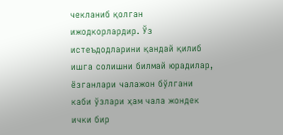чекланиб қолган ижодкорлардир. Ўз истеъдодларини қандай қилиб ишга солишни билмай юрадилар, ёзганлари чалажон бўлгани каби ўзлари ҳам чала жондек ички бир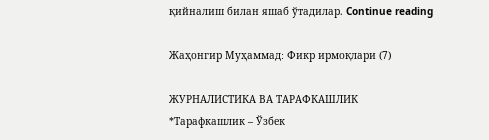қийналиш билан яшаб ўтадилар. Continue reading

Жаҳонгир Муҳаммад׃ Фикр ирмоқлари (7)

ЖУРНАЛИСТИКА ВА ТАРАФКАШЛИК
*Тарафкашлик – Ўзбек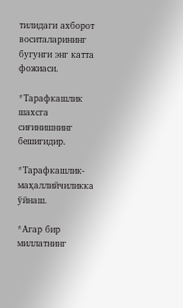тилидаги ахборот воситаларининг бугунги энг катта фожиаси.

*Тарафкашлик шахсга сиғинишнинг бешигидир.

*Тарафкашлик-маҳаллийчиликка ўйнаш.

*Агар бир миллатнинг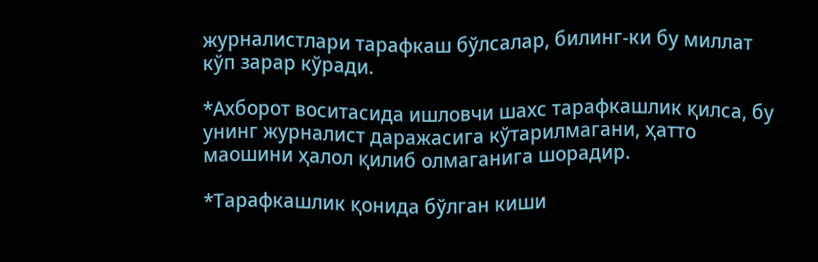журналистлари тарафкаш бўлсалар, билинг-ки бу миллат кўп зарар кўради.

*Ахборот воситасида ишловчи шахс тарафкашлик қилса, бу унинг журналист даражасига кўтарилмагани, ҳатто маошини ҳалол қилиб олмаганига шорадир.

*Тарафкашлик қонида бўлган киши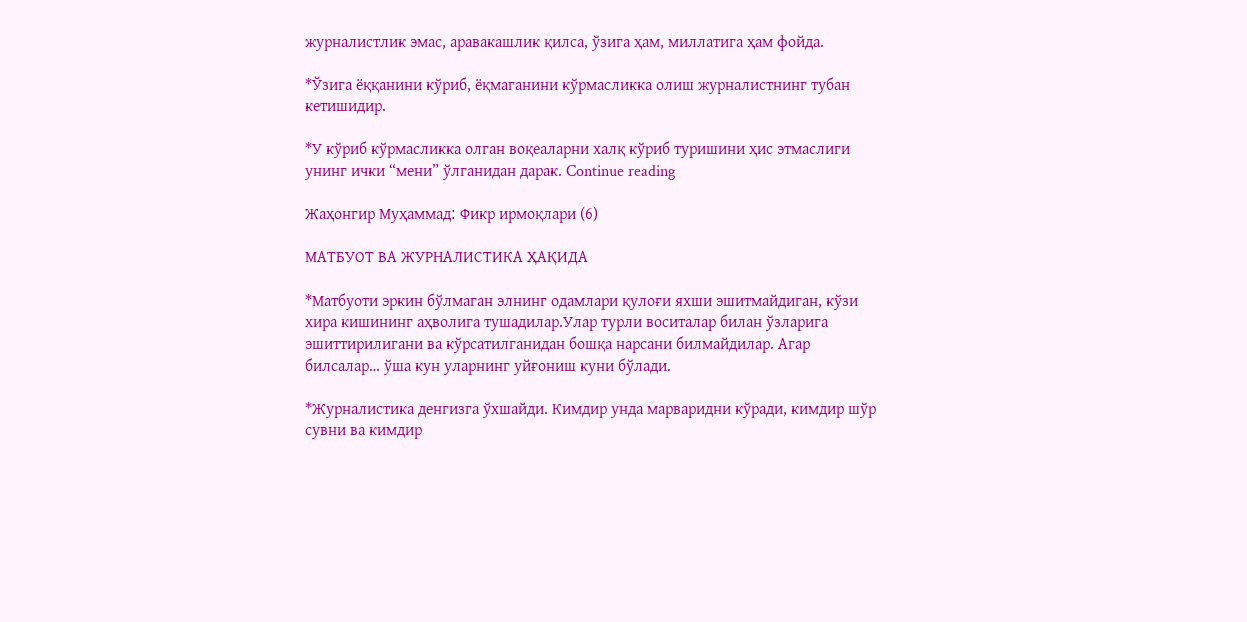журналистлик эмас, аравакашлик қилса, ўзига ҳам, миллатига ҳам фойда.

*Ўзига ёққанини кўриб, ёқмаганини кўрмасликка олиш журналистнинг тубан кетишидир.

*У кўриб кўрмасликка олган воқеаларни халқ кўриб туришини ҳис этмаслиги унинг ички “мени” ўлганидан дарак. Continue reading

Жаҳонгир Муҳаммад׃ Фикр ирмоқлари (6)

МАТБУОТ ВА ЖУРНАЛИСТИКА ҲАҚИДА

*Матбуоти эркин бўлмаган элнинг одамлари қулоғи яхши эшитмайдиган, кўзи хира кишининг аҳволига тушадилар.Улар турли воситалар билан ўзларига эшиттирилигани ва кўрсатилганидан бошқа нарсани билмайдилар. Агар билсалар… ўша кун уларнинг уйғониш куни бўлади.

*Журналистика денгизга ўхшайди. Кимдир унда марваридни кўради, кимдир шўр сувни ва кимдир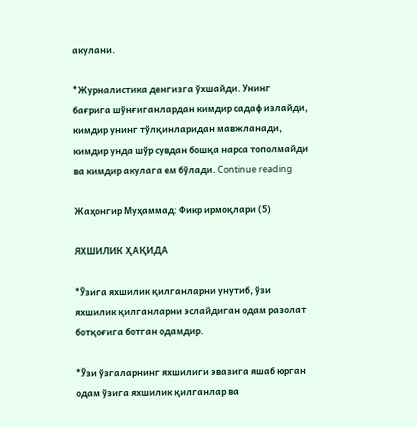акулани.

*Журналистика денгизга ўхшайди. Унинг бағрига шўнғиганлардан кимдир садаф излайди, кимдир унинг тўлқинларидан мавжланади, кимдир унда шўр сувдан бошқа нарса тополмайди ва кимдир акулага ем бўлади. Continue reading

Жаҳонгир Муҳаммад׃ Фикр ирмоқлари (5)

ЯХШИЛИК ҲАҚИДА

*Ўзига яхшилик қилганларни унутиб, ўзи яхшилик қилганларни эслайдиган одам разолат ботқоғига ботган одамдир.

*Ўзи ўзгаларнинг яхшилиги эвазига яшаб юрган одам ўзига яхшилик қилганлар ва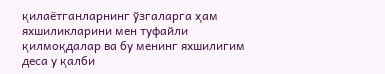қилаётганларнинг ўзгаларга ҳам яхшиликларини мен туфайли қилмоқдалар ва бу менинг яхшилигим деса у қалби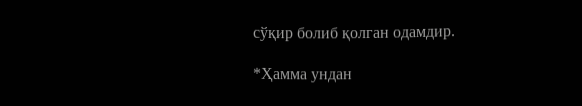сўқир болиб қолган одамдир.

*Ҳамма ундан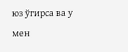юз ўгирса ва у мен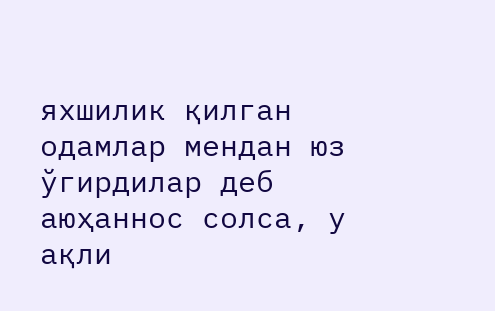яхшилик қилган одамлар мендан юз ўгирдилар деб аюҳаннос солса, у ақли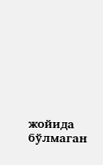жойида бўлмаган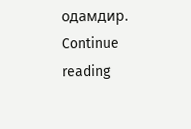одамдир. Continue reading